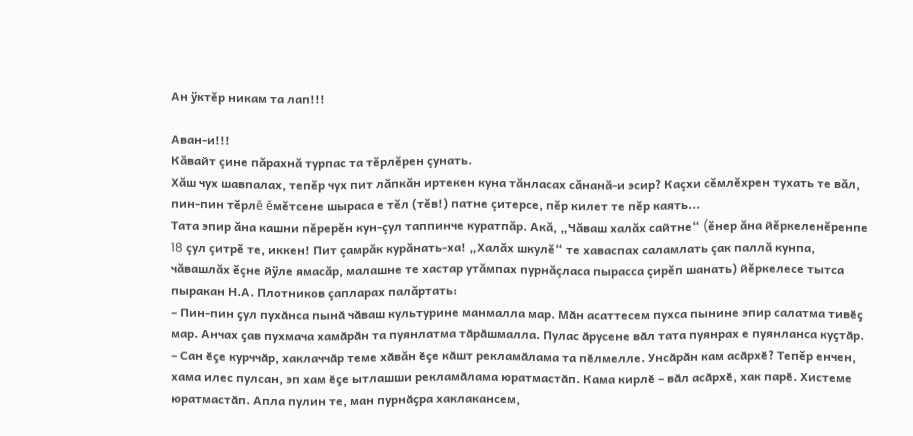Ан ÿктĕр никам та лап!!!

Аван-и!!!
Кăвайт çине пăрахнă турпас та тĕрлĕрен çунать.
Хăш чух шавпалах, тепĕр чух пит лăпкăн иртекен куна тăнласах сăнанă-и эсир? Каçхи сĕмлĕхрен тухать те вăл, пин-пин тĕрлĕ ĕмĕтсене шыраса е тĕл (тĕв!) патне çитерсе, пĕр килет те пĕр каять...
Тата эпир ăна кашни пĕрерĕн кун-çул таппинче куратпăр. Акă, „Чăваш халăх сайтне“ (ĕнер ăна йĕркеленĕренпе 18 çул çитрĕ те, иккен! Пит çамрăк курăнать-ха! „Халăх шкулĕ“ те хаваспах саламлать çак паллă кунпа, чăвашлăх ĕçне йÿле ямасăр, малашне те хастар утăмпах пурнăçласа пырасса çирĕп шанать) йĕркелесе тытса пыракан Н.А. Плотников çапларах палăртать:
– Пин-пин ҫул пухӑнса пынӑ чӑваш культурине манмалла мар. Мӑн асаттесем пухса пынине эпир салатма тивӗҫ мар. Анчах ҫав пухмача хамӑрӑн та пуянлатма тӑрӑшмалла. Пулас ӑрусене вӑл тата пуянрах е пуянланса куҫтӑр.
– Сан ӗҫе курччӑр, хаклаччӑр теме хӑвăн ӗҫе кӑшт рекламӑлама та пӗлмелле. Унсӑрӑн кам асӑрхӗ? Тепĕр енчен, хама илес пулсан, эп хам ӗҫе ытлашши рекламӑлама юратмастӑп. Кама кирлӗ – вӑл асӑрхӗ, хак парӗ. Хистеме юратмастӑп. Апла пулин те, ман пурнӑҫра хаклакансем,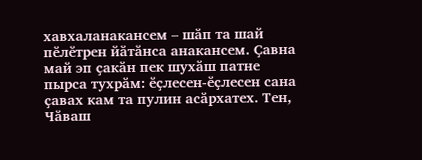хавхаланакансем – шӑп та шай пӗлӗтрен йӑтӑнса анакансем. Ҫавна май эп ҫакӑн пек шухӑш патне пырса тухрӑм: ӗҫлесен-ӗҫлесен сана ҫавах кам та пулин асӑрхатех. Тен, Чӑваш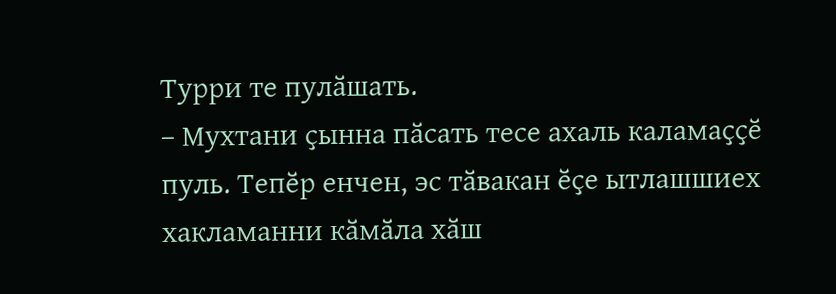Турри те пулӑшать.
– Мухтани ҫынна пӑсать тесе ахаль каламаҫҫӗ пуль. Тепӗр енчен, эс тӑвакан ӗҫе ытлашшиех хакламанни кӑмӑла хӑш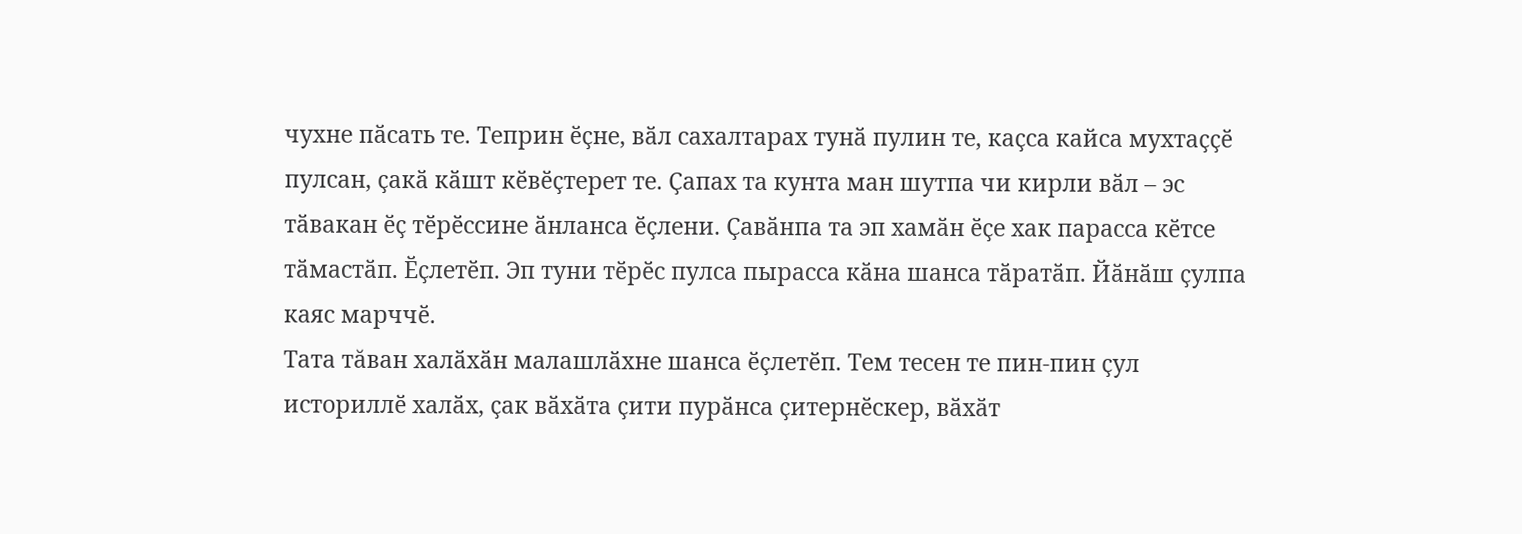чухне пӑсать те. Теприн ӗҫне, вӑл сахалтарах тунӑ пулин те, каҫса кайса мухтаҫҫӗ пулсан, ҫакӑ кӑшт кӗвӗҫтерет те. Ҫапах та кунта ман шутпа чи кирли вӑл – эс тӑвакан ӗҫ тӗрӗссине ӑнланса ӗҫлени. Ҫавӑнпа та эп хамӑн ӗҫе хак парасса кӗтсе тӑмастӑп. Ӗҫлетӗп. Эп туни тӗрӗс пулса пырасса кӑна шанса тӑратӑп. Йӑнӑш ҫулпа каяс марччӗ.
Тата тăван халӑхӑн малашлӑхне шанса ӗҫлетӗп. Тем тесен те пин-пин ҫул историллӗ халӑх, ҫак вӑхӑта ҫити пурӑнса ҫитернӗскер, вӑхӑт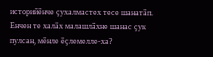историйӗнче ҫухалмастех тесе шанатӑп. Енчен те халӑх малашлӑхне шанас ҫук пулсан, мӗнле ӗҫлемелле-ха?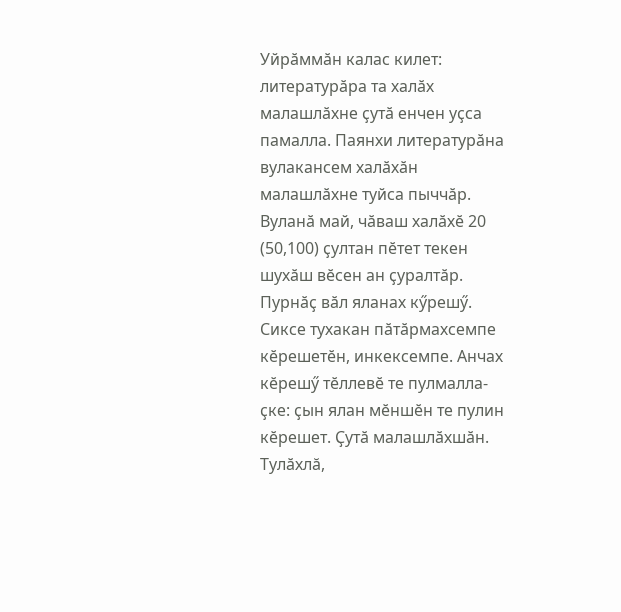Уйрӑммӑн калас килет: литературӑра та халӑх малашлӑхне ҫутӑ енчен уҫса памалла. Паянхи литературӑна вулакансем халӑхӑн малашлӑхне туйса пыччӑр. Вуланӑ май, чӑваш халӑхӗ 20 (50,100) ҫултан пӗтет текен шухӑш вӗсен ан ҫуралтӑр. Пурнӑҫ вӑл яланах кӳрешӳ. Сиксе тухакан пӑтӑрмахсемпе кӗрешетӗн, инкексемпе. Анчах кӗрешӳ тӗллевӗ те пулмалла-ҫке: ҫын ялан мӗншӗн те пулин кӗрешет. Ҫутӑ малашлӑхшӑн. Тулӑхлă,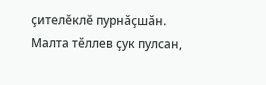çителĕклĕ пурнӑҫшӑн. Малта тӗллев ҫук пулсан,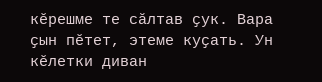кӗрешме те сӑлтав ҫук. Вара ҫын пӗтет, этеме куҫать. Ун кӗлетки диван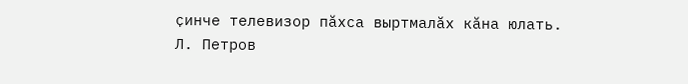ҫинче телевизор пӑхса выртмалӑх кӑна юлать.
Л. Петров